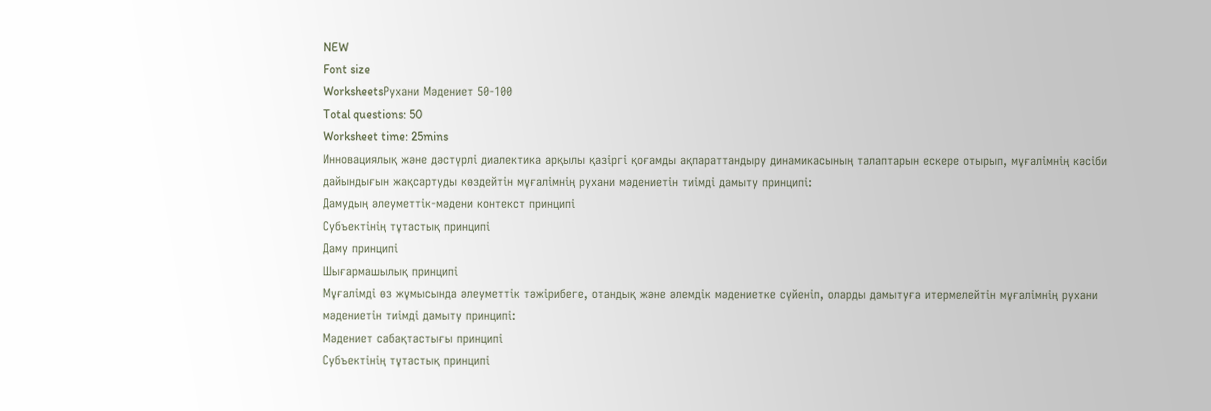NEW
Font size
WorksheetsРухани Мәдениет 50-100
Total questions: 50
Worksheet time: 25mins
Инновациялық және дәстүрлі диалектика арқылы қазіргі қоғамды ақпараттандыру динамикасының талаптарын ескере отырып, мұғалімнің кәсіби дайындығын жақсартуды көздейтін мұғалімнің рухани мәдениетін тиімді дамыту принципі:
Дамудың әлеуметтік-мәдени контекст принципі
Субъектінің тұтастық принципі
Даму принципі
Шығармашылық принципі
Мұғалімді өз жұмысында әлеуметтік тәжірибеге, отандық және әлемдік мәдениетке сүйеніп, оларды дамытуға итермелейтін мұғалімнің рухани мәдениетін тиімді дамыту принципі:
Мәдениет сабақтастығы принципі
Субъектінің тұтастық принципі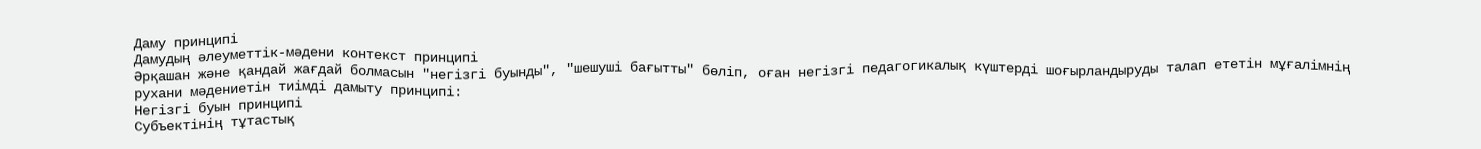Даму принципі
Дамудың әлеуметтік-мәдени контекст принципі
Әрқашан және қандай жағдай болмасын "негізгі буынды", "шешуші бағытты" бөліп, оған негізгі педагогикалық күштерді шоғырландыруды талап ететін мұғалімнің рухани мәдениетін тиімді дамыту принципі:
Негізгі буын принципі
Субъектінің тұтастық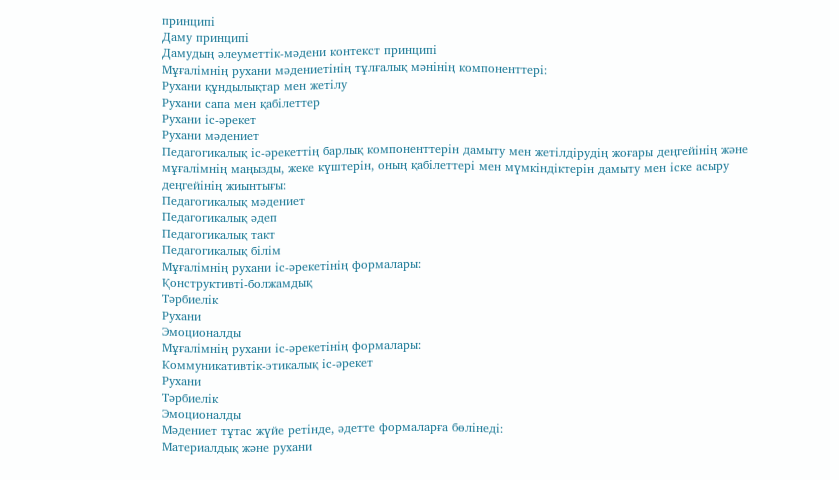принципі
Даму принципі
Дамудың әлеуметтік-мәдени контекст принципі
Мұғалімнің рухани мәдениетінің тұлғалық мәнінің компоненттері:
Рухани құндылықтар мен жетілу
Рухани сапа мен қабілеттер
Рухани іс-әрекет
Рухани мәдениет
Педагогикалық іс-әрекеттің барлық компоненттерін дамыту мен жетілдірудің жоғары деңгейінің және мұғалімнің маңызды, жеке күштерін, оның қабілеттері мен мүмкіндіктерін дамыту мен іске асыру деңгейінің жиынтығы:
Педагогикалық мәдениет
Педагогикалық әдеп
Педагогикалық такт
Педагогикалық білім
Мұғалімнің рухани іс-әрекетінің формалары:
Қонструктивті-болжамдық
Тәрбиелік
Рухани
Эмоционалды
Мұғалімнің рухани іс-әрекетінің формалары:
Коммуникативтік-этикалық іс-әрекет
Рухани
Тәрбиелік
Эмоционалды
Мәдениет тұтас жүйе ретінде, әдетте формаларға бөлінеді:
Материалдық және рухани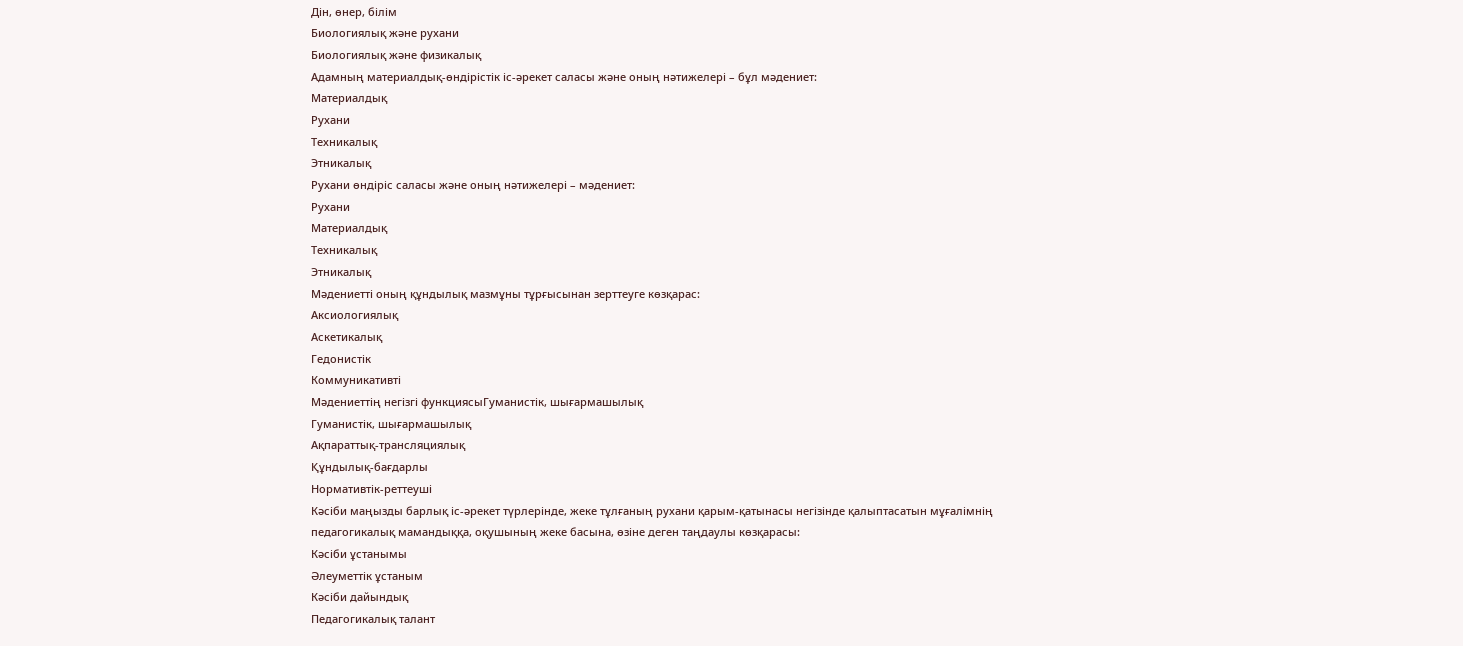Дін, өнер, білім
Биологиялық және рухани
Биологиялық және физикалық
Адамның материалдық-өндірістік іс-әрекет саласы және оның нәтижелері – бұл мәдениет:
Материалдық
Рухани
Техникалық
Этникалық
Рухани өндіріс саласы және оның нәтижелері – мәдениет:
Рухани
Материалдық
Техникалық
Этникалық
Мәдениетті оның құндылық мазмұны тұрғысынан зерттеуге көзқарас:
Аксиологиялық
Аскетикалық
Гедонистік
Коммуникативті
Мәдениеттің негізгі функциясыГуманистік, шығармашылық
Гуманистік, шығармашылық
Ақпараттық-трансляциялық
Құндылық-бағдарлы
Нормативтік-реттеуші
Кәсіби маңызды барлық іс-әрекет түрлерінде, жеке тұлғаның рухани қарым-қатынасы негізінде қалыптасатын мұғалімнің педагогикалық мамандыққа, оқушының жеке басына, өзіне деген таңдаулы көзқарасы:
Кәсіби ұстанымы
Әлеуметтік ұстаным
Кәсіби дайындық
Педагогикалық талант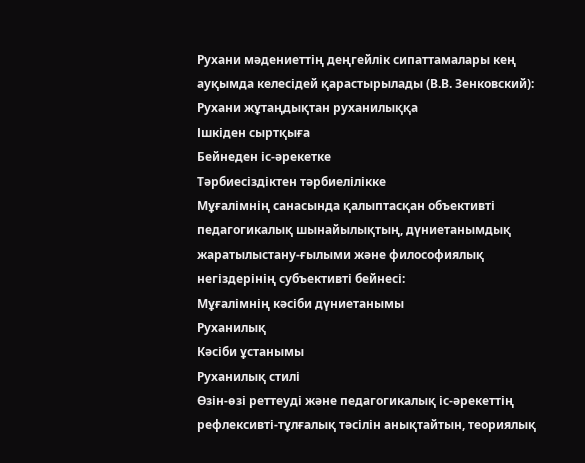Рухани мәдениеттің деңгейлік сипаттамалары кең ауқымда келесідей қарастырылады (В.В. Зенковский):
Рухани жұтаңдықтан руханилыққа
Ішкіден сыртқыға
Бейнеден іс-әрекетке
Тәрбиесіздіктен тәрбиелілікке
Мұғалімнің санасында қалыптасқан объективті педагогикалық шынайылықтың, дүниетанымдық жаратылыстану-ғылыми және философиялық негіздерінің субъективті бейнесі:
Мұғалімнің кәсіби дүниетанымы
Руханилық
Кәсіби ұстанымы
Руханилық стилі
Өзін-өзі реттеуді және педагогикалық іс-әрекеттің рефлексивті-тұлғалық тәсілін анықтайтын, теориялық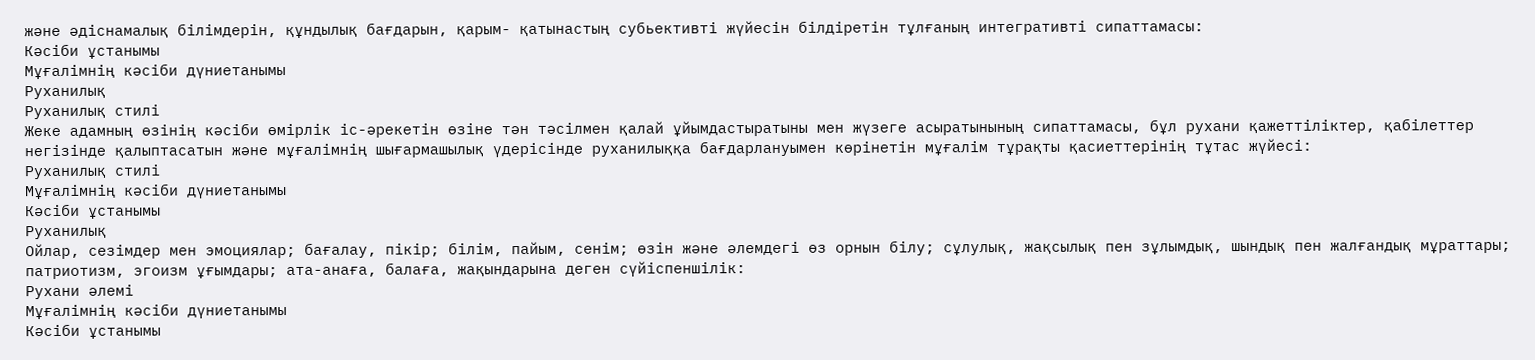және әдіснамалық білімдерін, құндылық бағдарын, қарым- қатынастың субьективті жүйесін білдіретін тұлғаның интегративті сипаттамасы:
Кәсіби ұстанымы
Мұғалімнің кәсіби дүниетанымы
Руханилық
Руханилық стилі
Жеке адамның өзінің кәсіби өмірлік іс-әрекетін өзіне тән тәсілмен қалай ұйымдастыратыны мен жүзеге асыратынының сипаттамасы, бұл рухани қажеттіліктер, қабілеттер негізінде қалыптасатын және мұғалімнің шығармашылық үдерісінде руханилыққа бағдарлануымен көрінетін мұғалім тұрақты қасиеттерінің тұтас жүйесі:
Руханилық стилі
Мұғалімнің кәсіби дүниетанымы
Кәсіби ұстанымы
Руханилық
Ойлар, сезімдер мен эмоциялар; бағалау, пікір; білім, пайым, сенім; өзін және әлемдегі өз орнын білу; сұлулық, жақсылық пен зұлымдық, шындық пен жалғандық мұраттары; патриотизм, эгоизм ұғымдары; ата-анаға, балаға, жақындарына деген сүйіспеншілік:
Рухани әлемі
Мұғалімнің кәсіби дүниетанымы
Кәсіби ұстанымы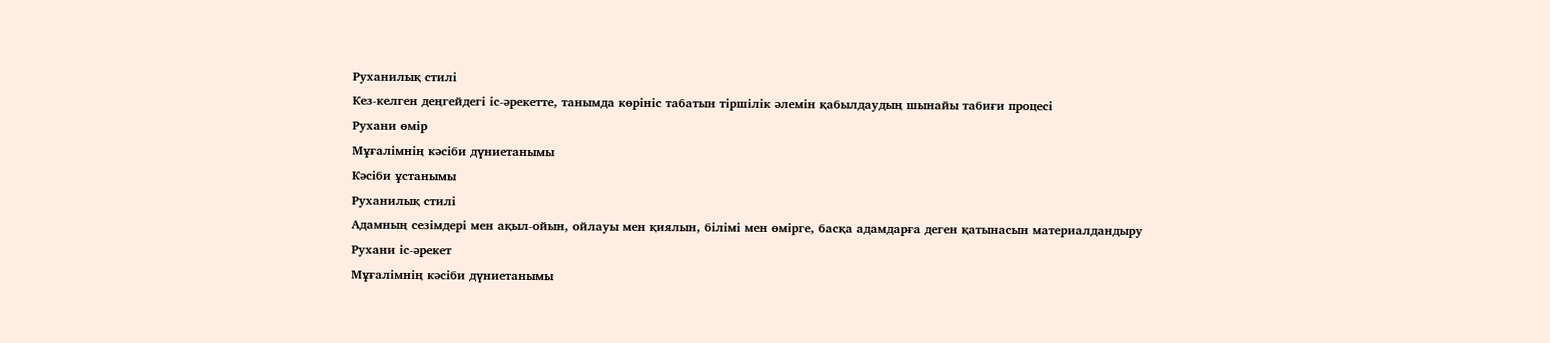Руханилық стилі
Кез-келген деңгейдегі іс-әрекетте, танымда көрініс табатын тіршілік әлемін қабылдаудың шынайы табиғи процесі
Рухани өмір
Мұғалімнің кәсіби дүниетанымы
Кәсіби ұстанымы
Руханилық стилі
Адамның сезімдері мен ақыл-ойын, ойлауы мен қиялын, білімі мен өмірге, басқа адамдарға деген қатынасын материалдандыру
Рухани іс-әрекет
Мұғалімнің кәсіби дүниетанымы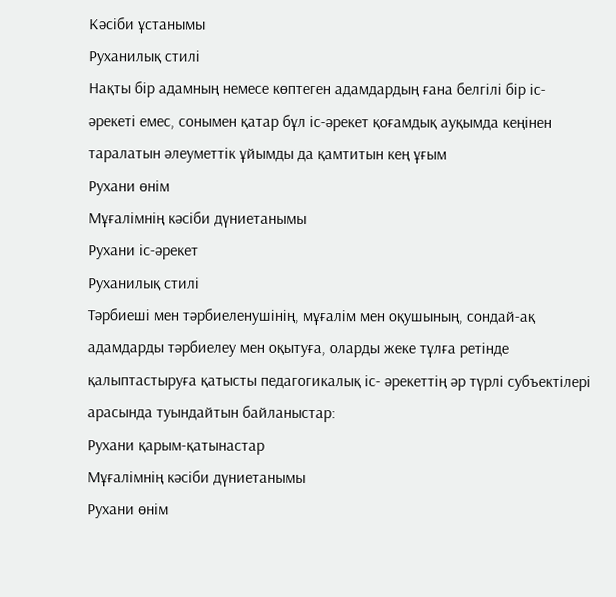Кәсіби ұстанымы
Руханилық стилі
Нақты бір адамның немесе көптеген адамдардың ғана белгілі бір іс-әрекеті емес, сонымен қатар бұл іс-әрекет қоғамдық ауқымда кеңінен таралатын әлеуметтік ұйымды да қамтитын кең ұғым
Рухани өнім
Мұғалімнің кәсіби дүниетанымы
Рухани іс-әрекет
Руханилық стилі
Тәрбиеші мен тәрбиеленушінің, мұғалім мен оқушының, сондай-ақ адамдарды тәрбиелеу мен оқытуға, оларды жеке тұлға ретінде қалыптастыруға қатысты педагогикалық іс- әрекеттің әр түрлі субъектілері арасында туындайтын байланыстар:
Рухани қарым-қатынастар
Мұғалімнің кәсіби дүниетанымы
Рухани өнім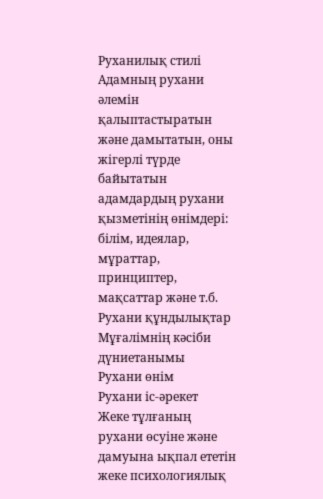Руханилық стилі
Адамның рухани әлемін қалыптастыратын және дамытатын, оны жігерлі түрде байытатын адамдардың рухани қызметінің өнімдері: білім, идеялар, мұраттар, принциптер, мақсаттар және т.б.
Рухани құндылықтар
Мұғалімнің кәсіби дүниетанымы
Рухани өнім
Рухани іс-әрекет
Жеке тұлғаның рухани өсуіне және дамуына ықпал ететін жеке психологиялық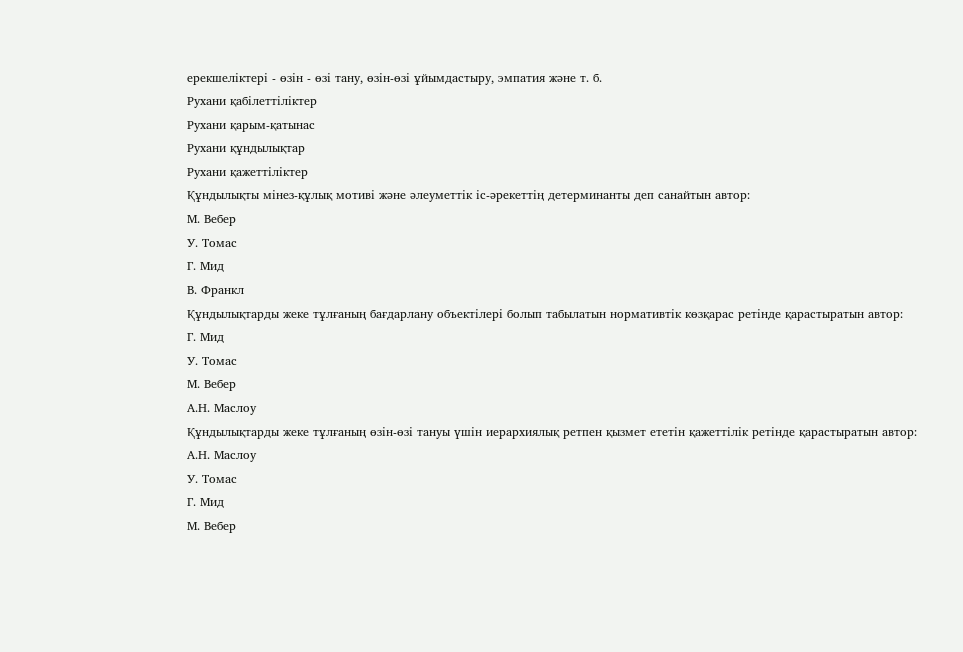ерекшеліктері - өзін - өзі тану, өзін-өзі ұйымдастыру, эмпатия және т. б.
Рухани қабілеттіліктер
Рухани қарым-қатынас
Рухани құндылықтар
Рухани қажеттіліктер
Құндылықты мінез-құлық мотиві және әлеуметтік іс-әрекеттің детерминанты деп санайтын автор:
М. Вебер
У. Томас
Г. Мид
В. Франкл
Құндылықтарды жеке тұлғаның бағдарлану объектілері болып табылатын нормативтік көзқарас ретінде қарастыратын автор:
Г. Мид
У. Томас
М. Вебер
А.Н. Маслоу
Құндылықтарды жеке тұлғаның өзін-өзі тануы үшін иерархиялық ретпен қызмет ететін қажеттілік ретінде қарастыратын автор:
А.Н. Маслоу
У. Томас
Г. Мид
М. Вебер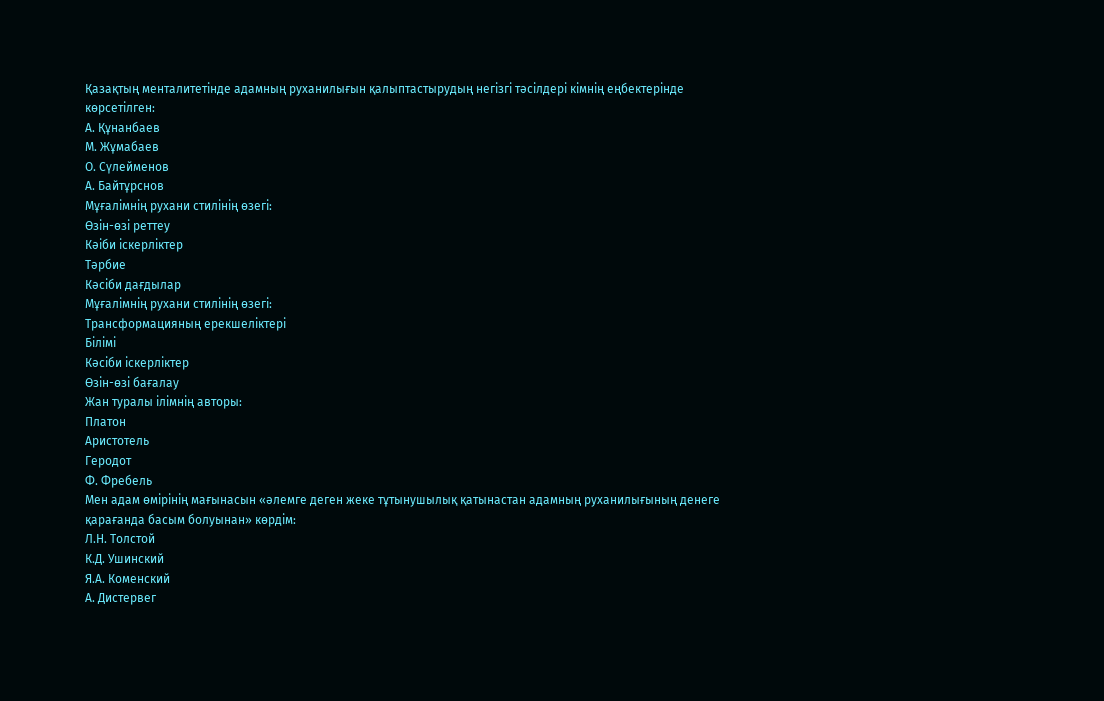Қазақтың менталитетінде адамның руханилығын қалыптастырудың негізгі тәсілдері кімнің еңбектерінде көрсетілген:
А. Құнанбаев
М. Жұмабаев
О. Сүлейменов
А. Байтұрснов
Мұғалімнің рухани стилінің өзегі:
Өзін-өзі реттеу
Кәіби іскерліктер
Тәрбие
Кәсіби дағдылар
Мұғалімнің рухани стилінің өзегі:
Трансформацияның ерекшеліктері
Білімі
Кәсіби іскерліктер
Өзін-өзі бағалау
Жан туралы ілімнің авторы:
Платон
Аристотель
Геродот
Ф. Фребель
Мен адам өмірінің мағынасын «әлемге деген жеке тұтынушылық қатынастан адамның руханилығының денеге қарағанда басым болуынан» көрдім:
Л.Н. Толстой
К.Д. Ушинский
Я.А. Коменский
А. Дистервег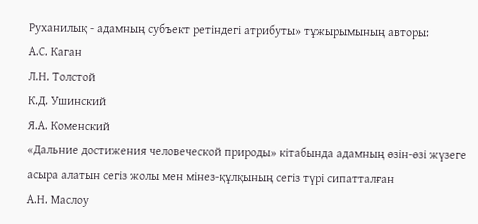Руханилық - адамның субъект ретіндегі атрибуты» тұжырымының авторы:
А.С. Каган
Л.Н. Толстой
К.Д. Ушинский
Я.А. Коменский
«Дальние достижения человеческой природы» кітабында адамның өзін-өзі жүзеге асыра алатын сегіз жолы мен мінез-құлқының сегіз түрі сипатталған
А.Н. Маслоу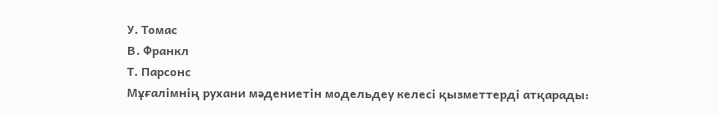У. Томас
В. Франкл
Т. Парсонс
Мұғалімнің рухани мәдениетін модельдеу келесі қызметтерді атқарады: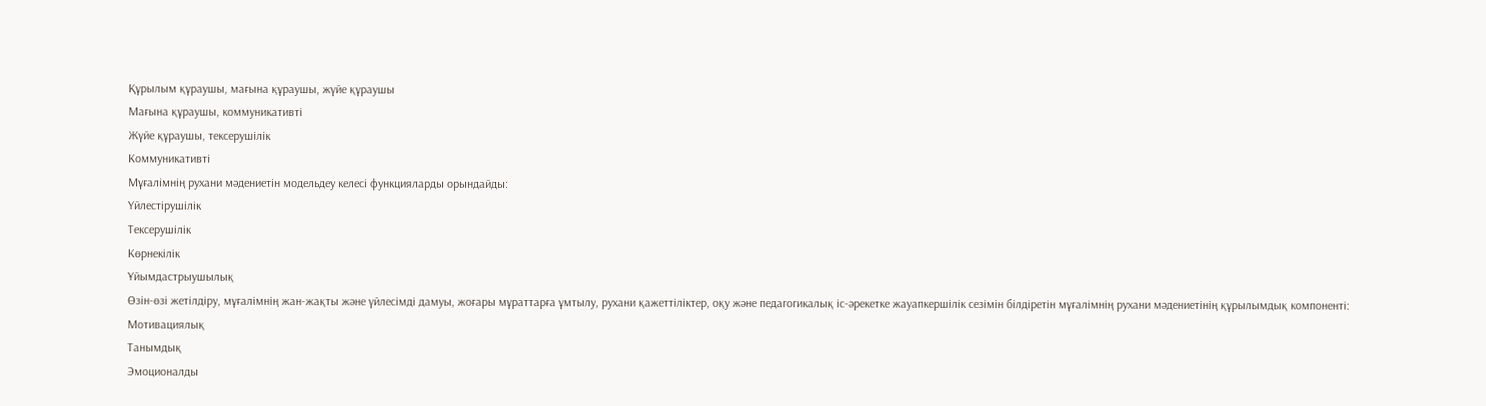Құрылым құраушы, мағына құраушы, жүйе құраушы
Мағына құраушы, коммуникативті
Жүйе құраушы, тексерушілік
Коммуникативті
Мұғалімнің рухани мәдениетін модельдеу келесі функцияларды орындайды:
Үйлестірушілік
Тексерушілік
Көрнекілік
Ұйымдастрыушылық
Өзін-өзі жетілдіру, мұғалімнің жан-жақты және үйлесімді дамуы, жоғары мұраттарға ұмтылу, рухани қажеттіліктер, оқу және педагогикалық іс-әрекетке жауапкершілік сезімін білдіретін мұғалімнің рухани мәдениетінің құрылымдық компоненті:
Мотивациялық
Танымдық
Эмоционалды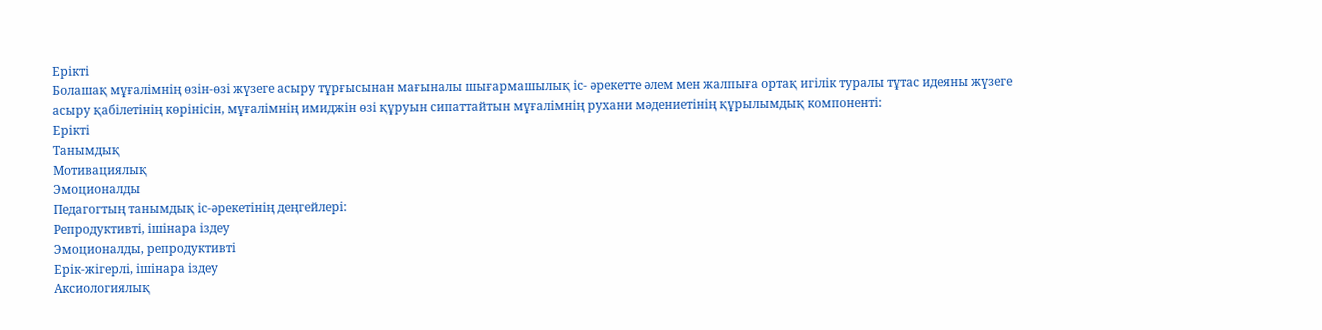Ерікті
Болашақ мұғалімнің өзін-өзі жүзеге асыру тұрғысынан мағыналы шығармашылық іс- әрекетте әлем мен жалпыға ортақ игілік туралы тұтас идеяны жүзеге асыру қабілетінің көрінісін, мұғалімнің имиджін өзі құруын сипаттайтын мұғалімнің рухани мәдениетінің құрылымдық компоненті:
Ерікті
Танымдық
Мотивациялық
Эмоционалды
Педагогтың танымдық іс-әрекетінің деңгейлері:
Репродуктивті, ішінара іздеу
Эмоционалды, репродуктивті
Ерік-жігерлі, ішінара іздеу
Аксиологиялық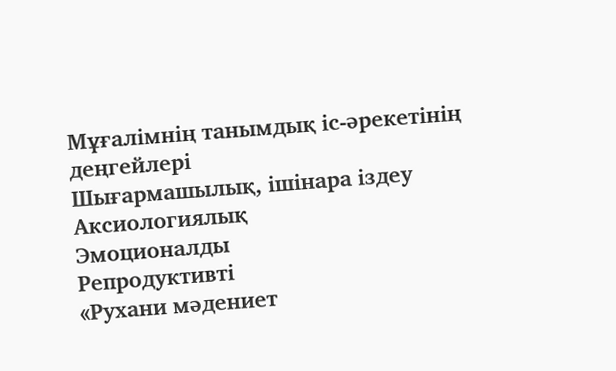Мұғалімнің танымдық іс-әрекетінің деңгейлері
Шығармашылық, ішінара іздеу
Аксиологиялық
Эмоционалды
Репродуктивті
«Рухани мәдениет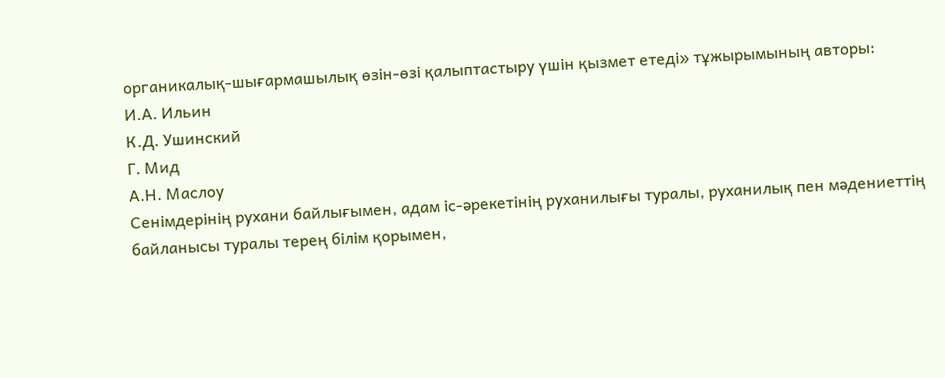органикалық-шығармашылық өзін-өзі қалыптастыру үшін қызмет етеді» тұжырымының авторы:
И.А. Ильин
К.Д. Ушинский
Г. Мид
А.Н. Маслоу
Сенімдерінің рухани байлығымен, адам іс-әрекетінің руханилығы туралы, руханилық пен мәдениеттің байланысы туралы терең білім қорымен,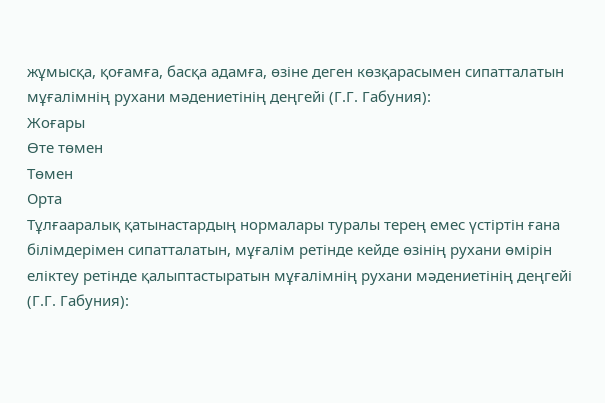жұмысқа, қоғамға, басқа адамға, өзіне деген көзқарасымен сипатталатын мұғалімнің рухани мәдениетінің деңгейі (Г.Г. Габуния):
Жоғары
Өте төмен
Төмен
Орта
Тұлғааралық қатынастардың нормалары туралы терең емес үстіртін ғана білімдерімен сипатталатын, мұғалім ретінде кейде өзінің рухани өмірін еліктеу ретінде қалыптастыратын мұғалімнің рухани мәдениетінің деңгейі (Г.Г. Габуния):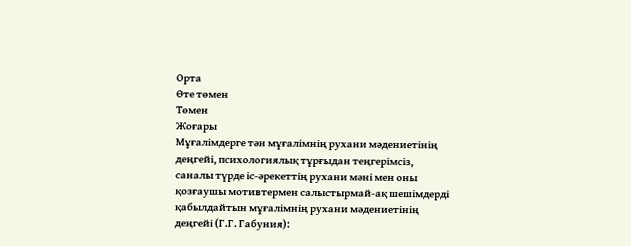Орта
Өте төмен
Төмен
Жоғары
Мұғалімдерге тән мұғалімнің рухани мәдениетінің деңгейі, психологиялық тұрғыдан теңгерімсіз, саналы түрде іс-әрекеттің рухани мәні мен оны қозғаушы мотивтермен салыстырмай-ақ шешімдерді қабылдайтын мұғалімнің рухани мәдениетінің деңгейі (Г.Г. Габуния):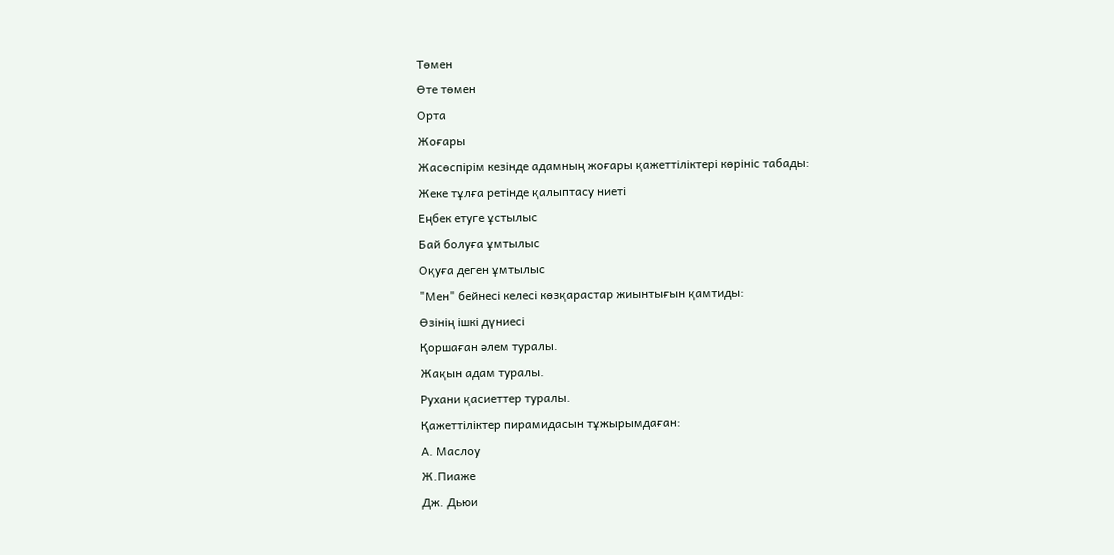Төмен
Өте төмен
Орта
Жоғары
Жасөспірім кезінде адамның жоғары қажеттіліктері көрініс табады:
Жеке тұлға ретінде қалыптасу ниеті
Еңбек етуге ұстылыс
Бай болуға ұмтылыс
Оқуға деген ұмтылыс
"Мен" бейнесі келесі көзқарастар жиынтығын қамтиды:
Өзінің ішкі дүниесі
Қоршаған әлем туралы.
Жақын адам туралы.
Рухани қасиеттер туралы.
Қажеттіліктер пирамидасын тұжырымдаған:
А. Маслоу
Ж.Пиаже
Дж. Дьюи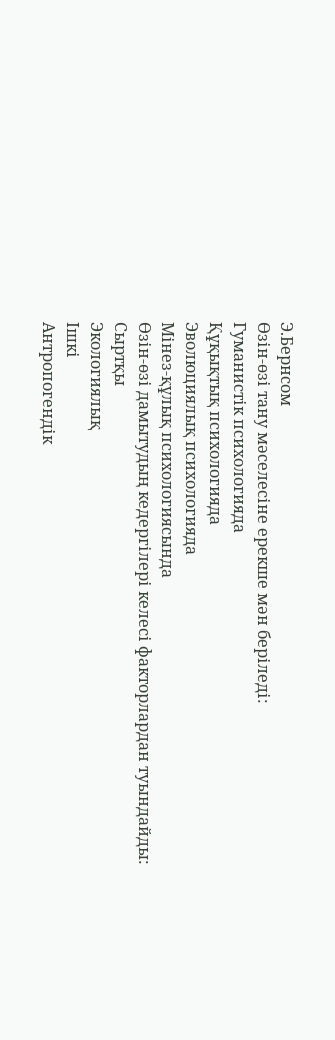Э.Бернсом
Өзін-өзі тану мәселесіне ерекше мән беріледі:
Гуманистік психологияда
Құқықтық психологияда
Эволюциялық психологияда
Мінез-құлық психологиясында
Өзін-өзі дамытудың кедергілері келесі факторлардан туындайды:
Сыртқы
Экологиялық
Ішкі
Антропогендік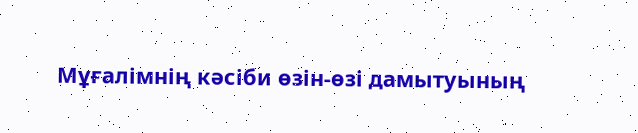Мұғалімнің кәсіби өзін-өзі дамытуының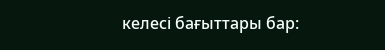келесі бағыттары бар: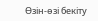Өзін-өзі бекіту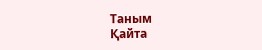Таным
Қайта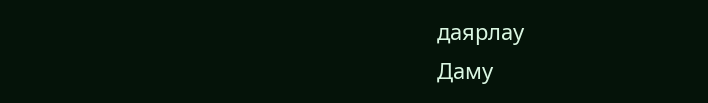даярлау
Даму